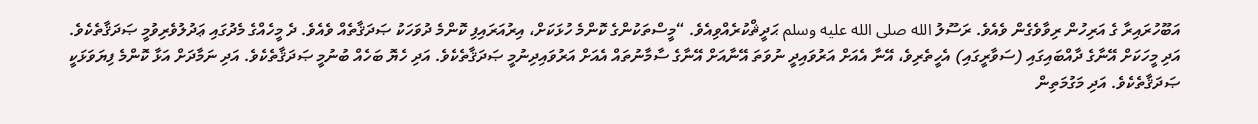އަބޫހުރައިރާ ގެ އަރިހުން ރިވާވެގެން ވެއެވެ. ރަސޫލު الله صلى الله عليه وسلم ޙަދީޘްކުރެއްވިއެވެ. “މީސްތަކުންގެ ކޮންމެ ހުޅަކަށް، އިރުއަރައިފި ކޮންމެ ދުވަހަކު ޞަދަޤާތެއް ވެއެވެ. ދެ މީހެއްގެ މެދުގައި ޢަދުލުވެރިވުމީ ޞަދަޤާތެކެވެ. އަދި މީހަކަށް އޭނާގެ ދާއްބައިގައި (ސަވާރީގައި) އެހީތެރިވެ، އޭނާ އެއަށް އަރުވައިދީ ނުވަތަ އޭނާއަށް އޭނާގެ ސާމާނުތައް އެއަށް އަރުވައިދިނުމީ ޞަދަޤާތެކެވެ. އަދި ހެޔޮ ބަހެއް ބުނުމީ ޞަދަޤާތެކެވެ. އަދި ނަމާދަށް އަޅާ ކޮންމެ ފިޔަވަޅަކީ ޞަދަޤާތެކެވެ. އަދި މަގުމަތިން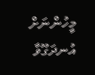މީހުންނަށް އުނދަގޫވާ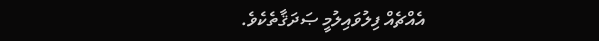އެއްޗެއް ފިލުވައިލުމީ ޞަދަޤާތެކެވެ.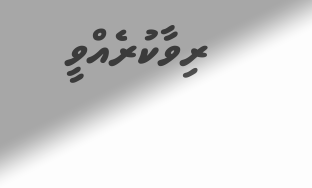ރިވާކުރެއްވީ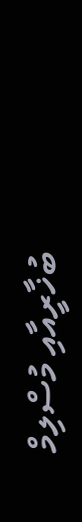ބުޚާރީއާއި މުސްލިމް